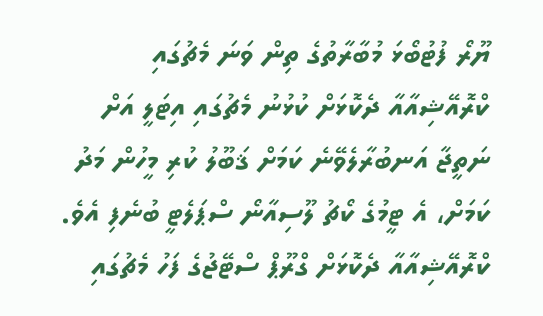ޔޫރޯ ފުޓުބޯޅަ މުބާރާތުގެ ތިން ވަނަ މެޗުގައި ކްރޮއޭޝިއާއާ ދެކޮޅަށް ކުޅުނު މެޗުގައި އިޓަލީ އަށް ނަތީޖާ އަނބުރާލެވޭނެ ކަމަށް ޤަބޫލު ކުރި މީހުން މަދު ކަމަށް، އެ ޓީމުގެ ކޯޗު ލޫސިއާނޯ ސްޕަލެޓީ ބުނެފި އެވެ.
ކްރޮއޭޝިއާއާ ދެކޮޅަށް ގްރޫޕް ސްޓޭޖުގެ ފަހު މެޗުގައި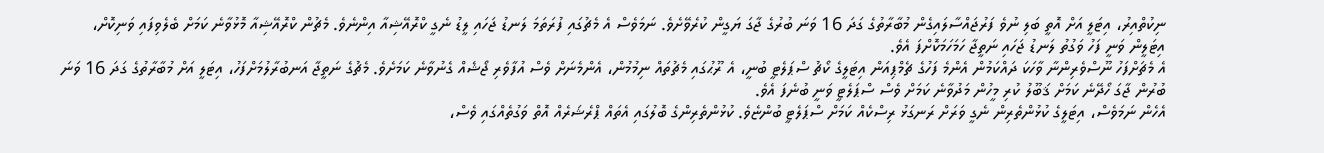ނިކުތްއިރު، އިޓަލީ އަށް އޮތީ ބަލި ނުވެ ފަރުޖައްސާލައިގެން މުބާރާތުގެ ގަދަ 16 ވަނަ ބުރުގެ ޖާގަ ޔަގީން ކުރެވޭށެވެ. ނަމަވެސް އެ މެޗުގައި ފުރަތަމަ ލަނޑު ޖަހައި ލީޑު ނެގީ ކްރޮއޭޝިއާ އިންނެވެ. މެޗުން ކްރޮއޭޝިއާ މޮޅުވާނެ ކަމަށް ބެލެވިފައި ވަނިކޮށް، އިޓަލީން ވަނީ ފަހު ވަގުތު ލަނޑު ޖަހައި ނަތީޖާ ހަމަހަމަކޮށްފަ އެވެ.
އެ މެޗަށްފަހު ނޫސްވެރިންނާ ވާހަކަ ދައްކަމުން އެންމެ ފަހުގެ ޗެމްޕިއަން އިޓަލީގެ ކޯޗު ސްޕަލެޓީ ބުނީ، އެ ރޫޙުގައި މެޗުތައް ނިމުމުން، އެންމެނަށް ވެސް އުފާވެރި ޖޯޝެއް ގެނުވާނެ ކަމަށެވެ. މެޗުގެ ނަތީޖާ އަނބުރާލުމަށްފަހު، އިޓަލީ އަށް މުބާރާތުގެ ގަދަ 16 ވަނަ ބުރުން ޖާގަ ހޯދޭނެ ކަމަށް ޤަބޫލު ކުރި މީހުން މަދުވާނެ ކަމަށް ވެސް ސްޕަލެޓީ ވަނީ ބުނެފަ އެވެ.
އެހެން ނަމަވެސް، އިޓަލީގެ ކުޅުންތެރިން ނެގީ ވަރަށް ރަނގަޅު ރިސްކެއް ކަމަށް ސްޕަލެޓީ ބުންޏެވެ. ކުޅުންތެރިންގެ ބޮލުގައި އެތައް ޕްރެޝަރެއް އޮތް ވަގުތެއްގައި ވެސް،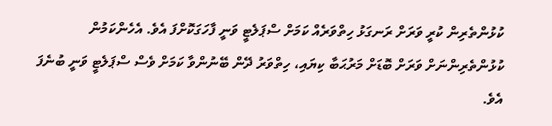ކުޅުންތެރިން ކުރީ ވަރަށް ރަނގަޅު ހިތްވަރެއް ކަމަށް ސްޕަލެޓީ ވަނީ ފާހަގަކޮށްފަ އެވެ. އެހެންކަމުން ކުޅުންތެރިންނަށް ވަރަށް ބޮޑަށް މަރުޙަބާ ކިޔައި، ހިތްވަރު ދޭން ބޭނުންވާ ކަމަށް ވެސް ސްޕަލެޓީ ވަނީ ބުނެފަ އެވެ.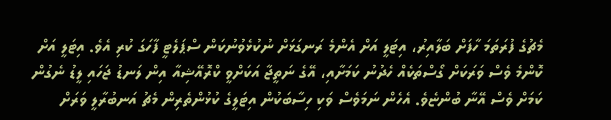މެޗުގެ ފުރަތަމަ ހާފަށް ބަލާއިރު، އިޓަލީ އަށް އެންމެ ރަނގަޅަށް ނުކުޅެވުނުކަން ސްޕަލެޓީ ފާހަގަ ކުރި އެވެ. އިޓަލީ އަށް ކޮންމެ ވެސް ވަރަކަށް ގޯސްތަކެއް ހެދުނު ކަމަށާއި، އޭގެ ނަތީޖާ އަކަށްވީ ކްރޮއޭޝިއާ އިން ލަނޑު ޖަހައި ލީޑު ނެގުން ކަމަށް ވެސް އޭނާ ބުންޏެވެ. އެހެން ނަމަވެސް ވަކި ހިސާބަކުން އިޓަލީގެ ކުޅުންތެރިން މެޗު އަނބުރާލީ ވަރަށް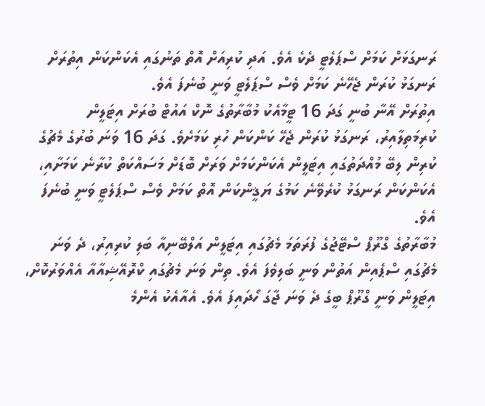ރަނގަޅަށް ކަމަށް ސްޕަލެޓީ ދެކެ އެވެ. އަދި ކުރިއަށް އޮތް ތަނުގައި އެކަންކަން އިތުރަށް ރަނގަޅު ކުރަން ޖެހޭނެ ކަމަށް ވެސް ސްޕަލެޓީ ވަނީ ބުނެފަ އެވެ.
އިތުރަށް އޭނާ ބުނީ ގަދަ 16 ޓީމާއެކު މުބާރާތުގެ ނޮކް އައުޓް ބުރަށް އިޓަލީން ކުރިމަތިލާއިރު، ރަނގަޅު ކުރަން ޖެހޭ ކަންކަން ހުރި ކަމަށެވެ. ގަދަ 16 ވަނަ ބުރުގެ މެޗުގެ ކުރިން ލިބޭ މުއްދަތުގައި އިޓަލީން އެކަންކަމަށް ވަރަށް ބޮޑަށް މަސައްކަތް ކުރާނެ ކަމަށާއި، އެކަންކަން ރަނގަޅު ކުރެވޭނެ ކަމުގެ ޔަޤީންކަން އޮތް ކަމަށް ވެސް ސްޕަލެޓީ ވަނީ ބުނެފަ އެވެ.
މުބާރާތުގެ ގްރޫޕް ސްޓޭޖުގެ ފުރަތަމަ މެޗުގައި އިޓަލީން އަލްބޭނިއާ ބަލި ކުރިއިރު، ދެ ވަނަ މެޗުގައި ސްޕެއިން އަތުން ވަނީ ބަލިވެފަ އެވެ. ތިން ވަނަ މެޗުގައި ކްރޮއޭޝިއާއާ އެއްވަރުކޮށް، އިޓަލީން ވަނީ ގްރޫޕް ބީގެ ދެ ވަނަ ޖާގަ ހޯދައިފަ އެވެ. އެއާއެކު އެންމެ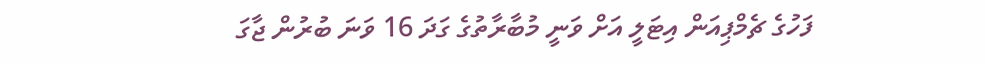ފަހުގެ ޗެމްޕިއަން އިޓަލީ އަށް ވަނީ މުބާރާތުގެ ގަދަ 16 ވަނަ ބުރުން ޖާގަ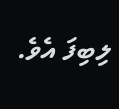ލިބިފަ އެވެ.